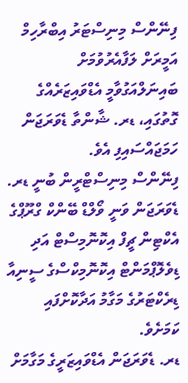ފިނޭންސް މިނިސްޓަރު އިބްރާހިމް އަމީރަށް ލަފާއެރުވުމަށް ބައިނަލްއަގުވާމީ އެޑްވައިޒަރެއްގެ ގޮތުގައި، ޑރ. ޝާންތާ ޑެވަރަޖަން ހަމަޖައްސައިފި އެވެ.
ފިނޭންސް މިނިސްޓްރީން ބުނީ ޑރ. ޑެވަރަޖަން ވަނީ ވޯލްޑް ބޭންކް ގްރޫޕްގެ އެކްޓިން ޗީފް އިކޮނޮމިސްޓް އަދި ޑިވެލޮޕްމަންޓް އިކޮނޮމިކްސްގެ ސީނިއާ ޑިރެކްޓަރުގެ މަގާމު އަދާކޮށްފައި ކަމަށެވެ.
ޑރ. ޑެވަރަޖަން އެޑްވައިޒަރީގެ މަގާމަށް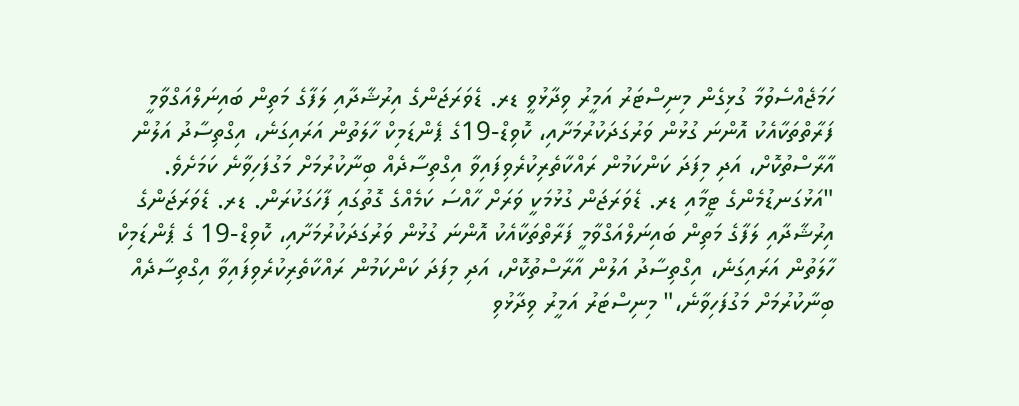ހަމަޖެއްސެވުމާ ގުޅިގެން މިނިސްޓަރު އަމީރު ވިދާޅުވީ ޑރ. ޑެވަރަޖަންގެ އިރުޝާދާއި ލަފާގެ މަތިން ބައިނަލްއަގްވާމީ ފަރާތްތަކާއެކު އޮންނަ ގުޅުން ވަރުގަދަކުރުމަށާއި، ކޮވިޑް-19ގެ ޕެންޑަމިކް ހާލަތުން އަރައިގަނެ، އިގްތިސާދު އަލުން އާރާސްތުކޮށް، އަދި މިފަދަ ކަންކަމުން ރައްކާތެރިކުރެވިފައިވާ އިގްތިސާދެއް ބިނާކުރުމަށް މަގުފަހިވާނެ ކަމަށެވެ.
"އަޅުގަނޑުމެންގެ ޓީމާއި ޑރ. ޑެވަރަޖަން ގުޅުމަކީ ވަރަށް ހާއްސަ ކަމެއްގެ ގޮތުގައި ފާހަގަކުރަން. ޑރ. ޑެވަރަޖަންގެ އިރުޝާދާއި ލަފާގެ މަތިން ބައިނަލްއަގްވާމީ ފަރާތްތަކާއެކު އޮންނަ ގުޅުން ވަރުގަދަކުރުމަށާއި، ކޮވިޑް-19 ގެ ޕެންޑަމިކް ހާލަތުން އަރައިގަނެ، އިގްތިސާދު އަލުން އާރާސްތުކޮށް، އަދި މިފަދަ ކަންކަމުން ރައްކާތެރިކުރެވިފައިވާ އިގްތިސާދެއް ބިނާކުރުމަށް މަގުފަހިވާނެ،" މިނިސްޓަރު އަމީރު ވިދާޅުވި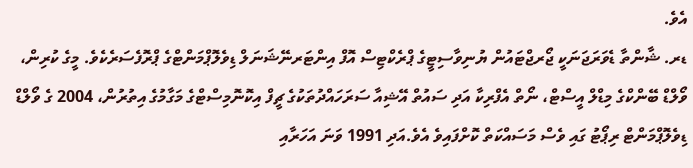އެވެ.
ޑރ. ޝާންތާ ޑެވަރަޖަނަކީ ޖޯރޖްޓައުން ޔުނިވާސިޓީގެ ޕްރެކްޓިސް އޮފް އިންޓަރނޭޝަނަލް ޑިވެލޮޕްމަންޓްގެ ޕްރޮފެސަރެކެވެ. މީގެ ކުރިން، ވޯލްޑް ބޭންކްގެ މިޑްލް އީސްޓް، ނޯތް އެފްރިކާ އަދި ސައުތް އޭޝިއާ ސަރަހައްދުތަކުގެ ޗީފް އިކޮނޮމިސްޓްގެ މަގާމުގެ އިތުރުން، 2004 ގެ ވޯލްޑް ޑިވެލޮޕްމަންޓް ރިޕޯޓު ގައި ވެސް މަސައްކަތް ކޮށްފައިވެ އެވެ.އަދި 1991 ވަނަ އަހަރާއި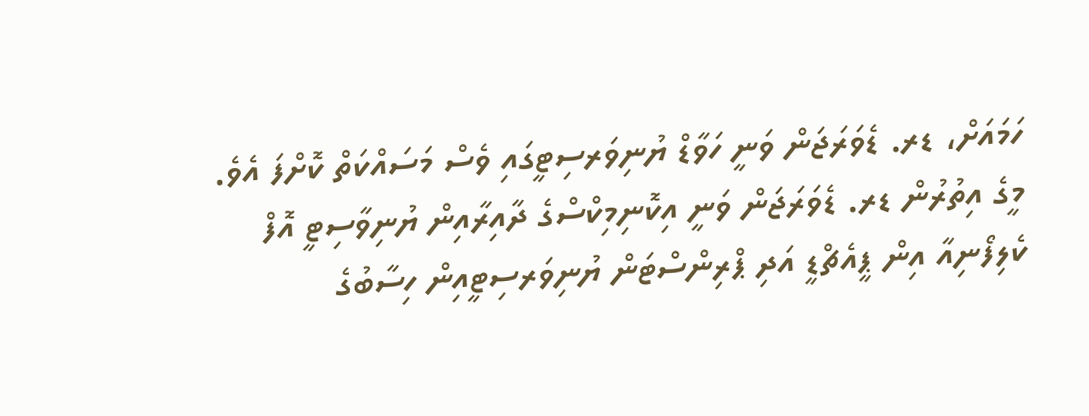ހަމައަށް، ޑރ. ޑެވަރަޖަން ވަނީ ހަވާޑް ޔުނިވަރސިޓީގައި ވެސް މަސައްކަތް ކޮށްފަ އެވެ.
މީގެ އިތުރުން ޑރ. ޑެވަރަޖަން ވަނީ އިކޮނިމިކްސްގެ ދާއިރާއިން ޔުނިވާސިޓީ އޮފް ކެލިފޯނިއާ އިން ޕީއެޗްޑީ އަދި ޕްރިންސްޓަން ޔުނިވަރސިޓީއިން ހިސާބުގެ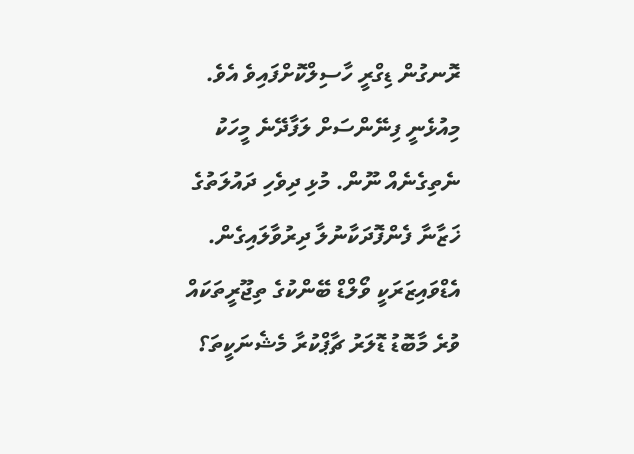ރޮނގުން ޑިގްރީ ހާސިލްކޮށްފައިވެ އެވެ.
މިއުޅެނީ ފިނޭންސަށް ލަފާދޭނެ މީހަކު ނެތިގެނެއް ނޫން. މުޅި ދިވެހި ދައުލަތުގެ ޚަޒާނާ ފެންފޮދަކާނުލާ ދިރުވާލައިގެން. އެޑްވައިޒަރަކީ ވޯލްޑް ބޭންކުގެ ތިޖޫރީތަކައް ވުރެ މާބޮޑު ޑޮލަރު ޗާޕްކުރާ މެޝެނަކީތަ؟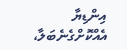އިންޑިޔާ އެއްކޮށްގެނެބަލާ،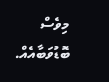މިވެސް ބޮޑުވަބާއެއް.